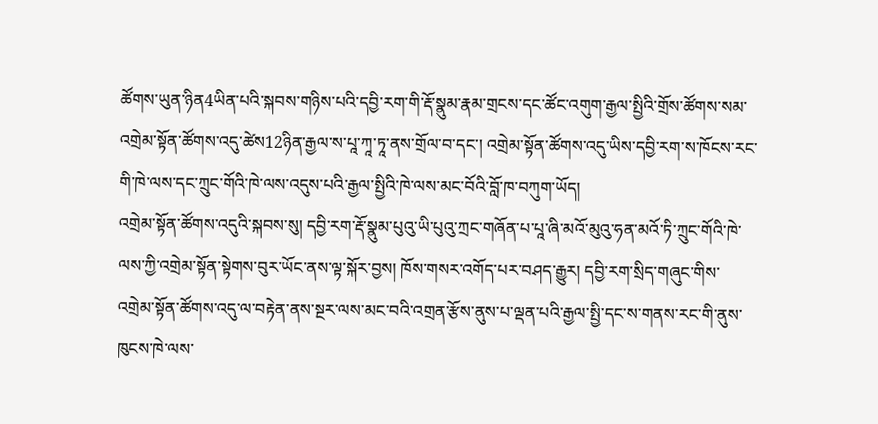ཚོགས་ཡུན་ཉིན4ཡིན་པའི་སྐབས་གཉིས་པའི་དབྱི་རག་གི་རྡོ་སྣུམ་རྣམ་གྲངས་དང་ཚོང་འགུག་རྒྱལ་སྤྱིའི་གྲོས་ཚོགས་སམ་འགྲེམ་སྟོན་ཚོགས་འདུ་ཚེས12ཉིན་རྒྱལ་ས་པཱ་ཀཱ་ཏཱ་ནས་གྲོལ་བ་དང་། འགྲེམ་སྟོན་ཚོགས་འདུ་ཡིས་དབྱི་རག་ས་ཁོངས་རང་གི་ཁེ་ལས་དང་ཀྲུང་གོའི་ཁེ་ལས་འདུས་པའི་རྒྱལ་སྤྱིའི་ཁེ་ལས་མང་བོའི་བློ་ཁ་བཀུག་ཡོད།
འགྲེམ་སྟོན་ཚོགས་འདུའི་སྐབས་སུ། དབྱི་རག་རྡོ་སྣུམ་པུའུ་ཡི་པུའུ་ཀྲང་གཞོན་པ་པཱ་ཞི་མའོ་མུའུ་ཧན་མའོ་ཏི་ཀྲུང་གོའི་ཁེ་ལས་ཀྱི་འགྲེམ་སྟོན་སྟེགས་བུར་ཡོང་ནས་ལྟ་སྐོར་བྱས། ཁོས་གསར་འགོད་པར་བཤད་རྒྱུར། དབྱི་རག་སྲིད་གཞུང་གིས་འགྲེམ་སྟོན་ཚོགས་འདུ་ལ་བརྟེན་ནས་སྔར་ལས་མང་བའི་འགྲན་རྩོས་ནུས་པ་ལྡན་པའི་རྒྱལ་སྤྱི་དང་ས་གནས་རང་གི་ནུས་ཁུངས་ཁེ་ལས་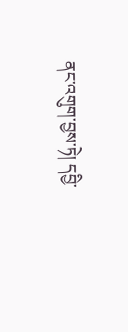ནང་འགུག་བྱས་ཏེ། དབྱི་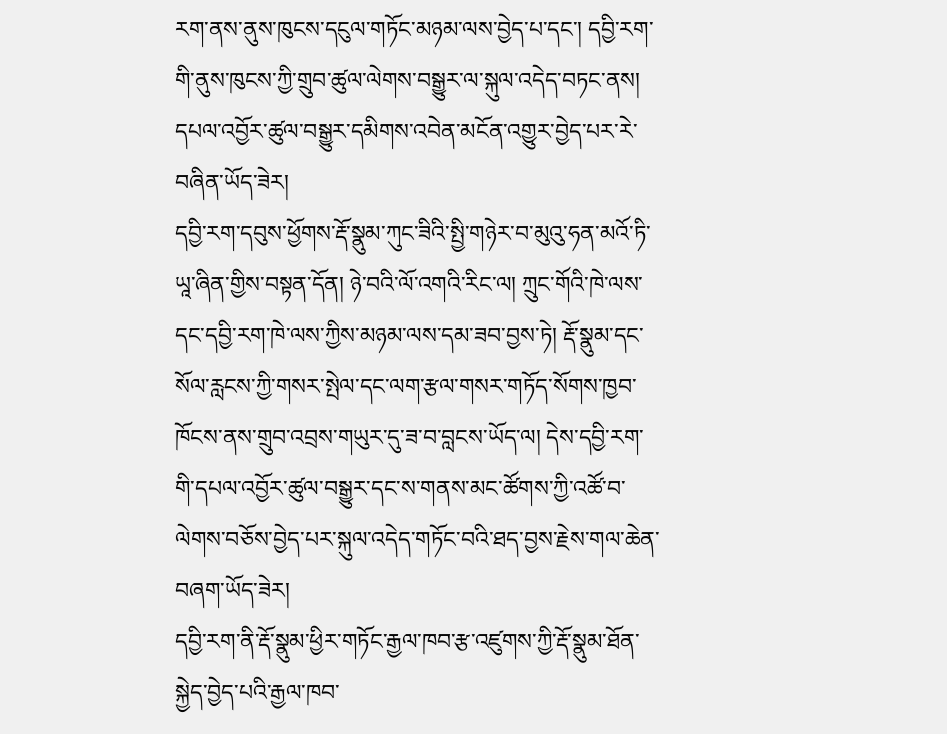རག་ནས་ནུས་ཁུངས་དངུལ་གཏོང་མཉམ་ལས་བྱེད་པ་དང་། དབྱི་རག་གི་ནུས་ཁུངས་ཀྱི་གྲུབ་ཚུལ་ལེགས་བསྒྱུར་ལ་སྐུལ་འདེད་བཏང་ནས། དཔལ་འབྱོར་ཚུལ་བསྒྱུར་དམིགས་འབེན་མངོན་འགྱུར་བྱེད་པར་རེ་བཞིན་ཡོད་ཟེར།
དབྱི་རག་དབུས་ཕྱོགས་རྡོ་སྣུམ་ཀུང་ཟིའི་སྤྱི་གཉེར་བ་མུའུ་ཧན་མའོ་ཏི་ཡཱ་ཞིན་གྱིས་བསྟན་དོན། ཉེ་བའི་ལོ་འགའི་རིང་ལ། ཀྲུང་གོའི་ཁེ་ལས་དང་དབྱི་རག་ཁེ་ལས་ཀྱིས་མཉམ་ལས་དམ་ཟབ་བྱས་ཏེ། རྡོ་སྣུམ་དང་སོལ་རླངས་ཀྱི་གསར་སྤེལ་དང་ལག་རྩལ་གསར་གཏོད་སོགས་ཁྱབ་ཁོངས་ནས་གྲུབ་འབྲས་གཡུར་དུ་ཟ་བ་བླངས་ཡོད་ལ། དེས་དབྱི་རག་གི་དཔལ་འབྱོར་ཚུལ་བསྒྱུར་དང་ས་གནས་མང་ཚོགས་ཀྱི་འཚོ་བ་ལེགས་བཅོས་བྱེད་པར་སྐུལ་འདེད་གཏོང་བའི་ཐད་བྱས་རྗེས་གལ་ཆེན་བཞག་ཡོད་ཟེར།
དབྱི་རག་ནི་རྡོ་སྣུམ་ཕྱིར་གཏོང་རྒྱལ་ཁབ་རྩ་འཛུགས་ཀྱི་རྡོ་སྣུམ་ཐོན་སྐྱེད་བྱེད་པའི་རྒྱལ་ཁབ་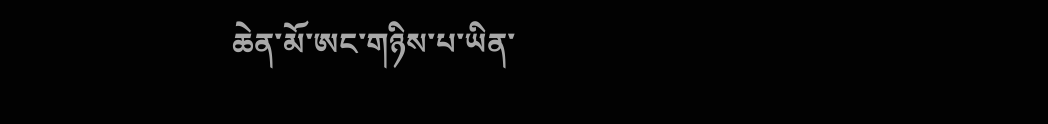ཆེན་མོ་ཨང་གཉིས་པ་ཡིན་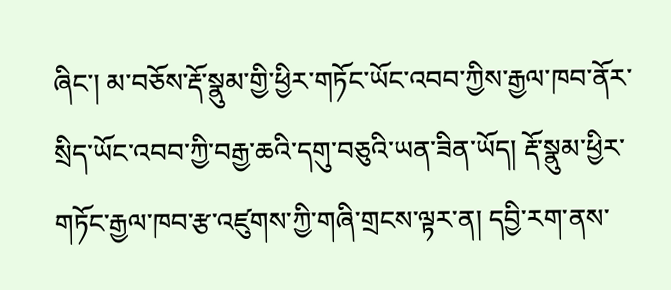ཞིང་། མ་བཅོས་རྡོ་སྣུམ་གྱི་ཕྱིར་གཏོང་ཡོང་འབབ་ཀྱིས་རྒྱལ་ཁབ་ནོར་སྲིད་ཡོང་འབབ་ཀྱི་བརྒྱ་ཆའི་དགུ་བཅུའི་ཡན་ཟིན་ཡོད། རྡོ་སྣུམ་ཕྱིར་གཏོང་རྒྱལ་ཁབ་རྩ་འཛུགས་ཀྱི་གཞི་གྲངས་ལྟར་ན། དབྱི་རག་ནས་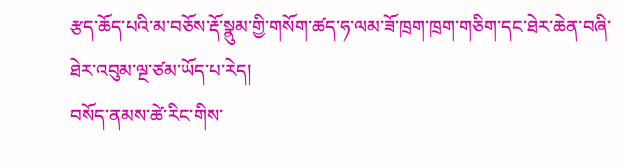རྩད་ཆོད་པའི་མ་བཅོས་རྡོ་སྣུམ་གྱི་གསོག་ཚད་ཧ་ལམ་ཟོ་ཁྲག་ཁྲག་གཅིག་དང་ཐེར་ཆེན་བཞི་ཐེར་འབུམ་ལྔ་ཙམ་ཡོད་པ་རེད།
བསོད་ནམས་ཚེ་རིང་གིས་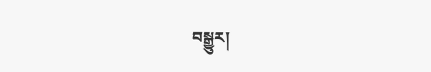བསྒྱུར།